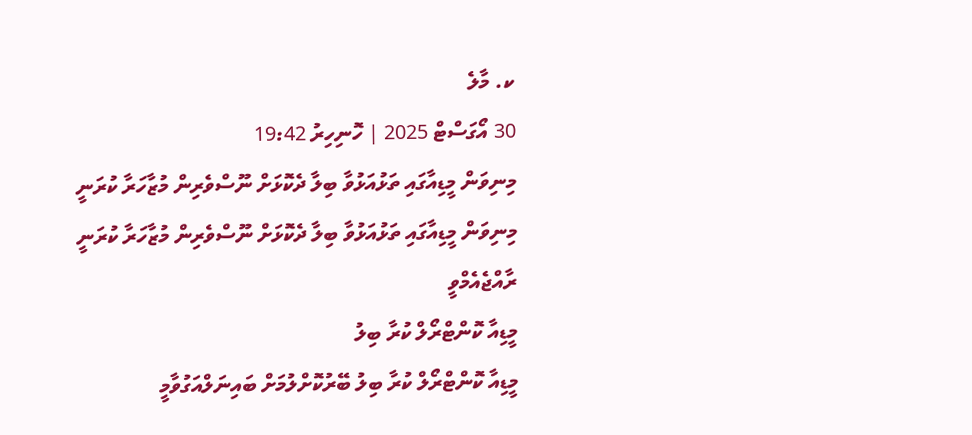ކ. މާލެ
30 އޯގަސްޓް 2025 | ހޮނިހިރު 19:42
މިނިވަން މީޑިއާގައި ތަޅުއަޅުވާ ބިލާ ދެކޮޅަށް ނޫސްވެރިން މުޒާހަރާ ކުރަނީ
މިނިވަން މީޑިއާގައި ތަޅުއަޅުވާ ބިލާ ދެކޮޅަށް ނޫސްވެރިން މުޒާހަރާ ކުރަނީ
ރާއްޖެއެމްވީ
މީޑިއާ ކޮންޓްރޯލް ކުރާ ބިލު
މީޑިއާ ކޮންޓްރޯލް ކުރާ ބިލު ބޭރުކޮށްލުމަށް ބައިނަލްއަގުވާމީ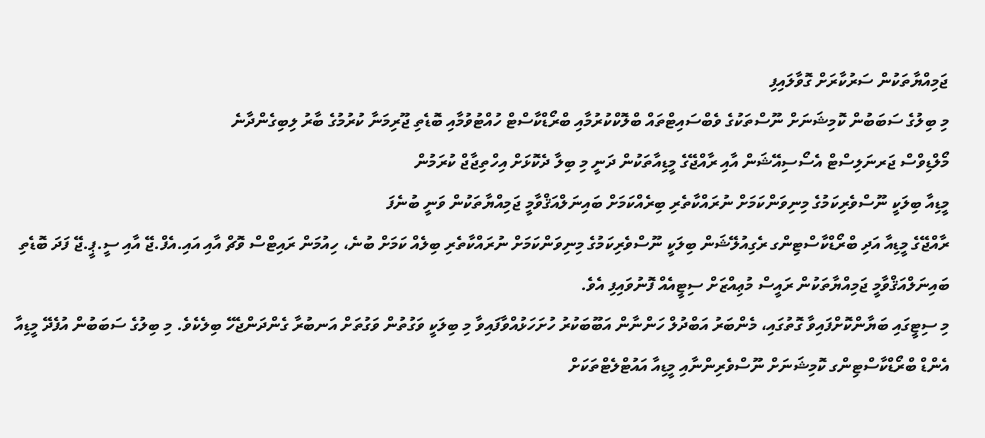ޖަމިއްޔާތަކުން ސަރުކާރަށް ގޮވާލައިފި
މި ބިލުގެ ސަބަބުން ކޮމިޝަނަށް ނޫސްތަކުގެ ވެބްސައިޓްތައް ބްލޮކްކުރުމާއި ބްރޯޑްކާސްޓް ހުއްޓުވުމާއި ބޮޑެތި ޖޫރިމަނާ ކުރުމުގެ ބާރު ލިބިގެންދާނެ
މޯލްޑިވްސް ޖަރނަލިސްޓް އެސޯސިއޭޝަން އާއި ރާއްޖޭގެ މީޑިއާތަކުން ދަނީ މި ބިލާ ދެކޮޅަށް އިހްތިޖާޖް ކުރަމުން
މީޑިއާ ބިލަކީ ނޫސްވެރިކަމުގެ މިނިވަންކަމަށް ނުރައްކާތެރި ބިރެއްކަމަށް ބައިނަލްއަޤްވާމީ ޖަމިއްޔާތަކުން ވަނީ ބުނެފަ
ރާއްޖޭގެ މީޑިއާ އަދި ބްރޯޑްކާސްޓިންގ ރެގިއުލޭޝަން ބިލަކީ ނޫސްވެރިކަމުގެ މިނިވަންކަމަށް ނުރައްކާތެރި ބިލެއް ކަމަށް ބުނެ، ހިއުމަން ރައިޓްސް ވޮޗް އާއި އައި.އެފް.ޖޭ އާއި ސީ.ޕީ.ޖޭ ފަދަ ބޮޑެތި ބައިނަލްއަޤްވާމީ ޖަމިއްޔާތަކުން ރައީސް މުޢިއްޒަށް ސިޓީއެއް ފޮނުވައިފި އެވެ.
މި ސިޓީގައި ބަޔާންކޮށްފައިވާ ގޮތުގައި، މެންބަރު އަބްދުލް ހަންނާން އަބޫބަކުރު ހުށަހަޅުއްވާފައިވާ މި ބިލަކީ ވަގުތުން ވަގުތަށް އަނބުރާ ގެންދަންޖެހޭ ބިލެކެވެ. މި ބިލުގެ ސަބަބުން އުފެދޭ މީޑިއާ އެންޑް ބްރޯޑްކާސްޓިންގ ކޮމިޝަނަށް ނޫސްވެރިންނާއި މީޑިއާ އައުޓްލެޓްތަކަށް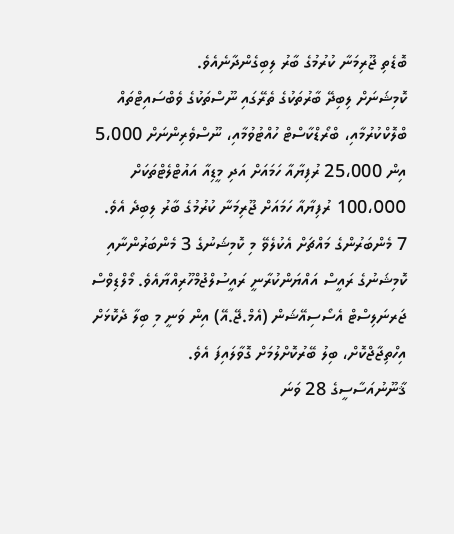ބޮޑެތި ޖޫރިމަނާ ކުރުމުގެ ބާރު ލިބިގެންދާނެއެވެ.
ކޮމިޝަނަށް ލިބިދޭ ބާރުތަކުގެ ތެރޭގައި ނޫސްތަކުގެ ވެބްސައިޓްތައް ބްލޮކްކުރުމާއި، ބްރޯޑްކާސްޓް ހުއްޓުވުމާއި، ނޫސްވެރިންނަށް 5،000 އިން 25،000 ރުފިޔާއާ ހަމައަށް އަދި މީޑިއާ އައުޓްލެޓްތަކަށް 100،000 ރުފިޔާއާ ހަމައަށް ޖޫރިމަނާ ކުރުމުގެ ބާރު ލިބިދެ އެވެ.
7 މެންބަރުންގެ މައްޗަށް އެކުލެވޭ މި ކޮމިޝަނުގެ 3 މެންބަރުންނާއި ކޮމިޝަނުގެ ރައީސް އައްޔަންކުރާނީ ރައީސުލްޖުމްހޫރިއްޔާއެވެ. މޯލްޑިވްސް ޖަރނަލިސްޓް އެސޯސިއޭޝަން (އެމް.ޖޭ.އޭ) އިން ވަނީ މި ބިލާ ދެކޮޅަށް އިހްތިޖާޖްކޮށް، ބިލު ބޭރުކޮށްލުމަށް ގޮވާލައިފަ އެވެ.
ޤާނޫނުއަސާސީގެ 28 ވަނަ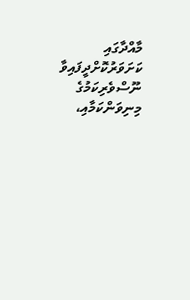މާއްދާގައި ކަށަވަރުކޮށްދީފައިވާ ނޫސްވެރިކަމުގެ މިނިވަންކަމާއި،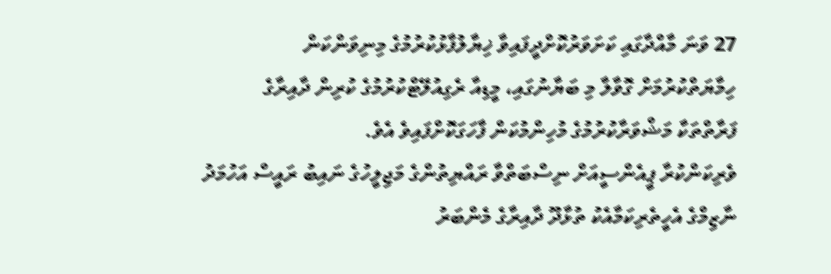27 ވަނަ މާއްދާގައި ކަށަވަރުކޮށްދީފައިވާ ޚިޔާލުފާޅުކުރުމުގެ މިނިވަންކަން ހިމާޔަތްކުރުމަށް ގޮވާލާ މި ބަޔާނުގައި، މީޑިއާ ރެގިއުލޭޓްކުރުމުގެ ކުރިން ދާއިރާގެ ފަރާތްތަކާ މަޝްވަރާކުރުމުގެ މުހިންމުކަން ފާހަގަކޮށްފައިވެ އެވެ.
ވެރިކަންކުރާ ޕީއެންސީއަށް ނިސްބަތްވާ ރައްޔިތުންގެ މަޖިލީހުގެ ނައިބު ރައީސް އަހުމަދު ނާޒިމްގެ އެހީތެރިކަމާއެކު ތުޅާދޫ ދާއިރާގެ މެންބަރު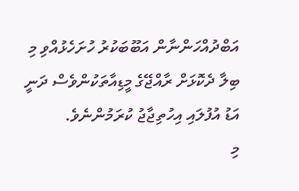އަބްދުއްހަންނާން އަބޫބަކުރު ހުށަހެޅުއްވި މި ބިލާ ދެކޮޅަށް ރާއްޖޭގެ މީޑިއާތަކުންވެސް ދަނީ އަޑު އުފުލައި އިހުތިޖާޖު ކުރަމުންނެވެ.
މި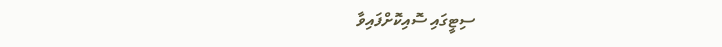ސިޓީގައި ސޮއިކޮށްފައިވާ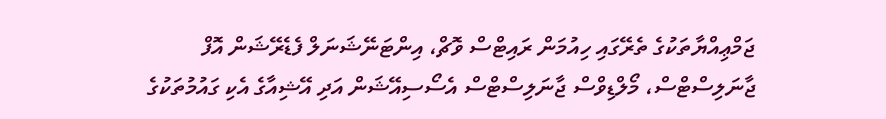ޖަމްޢިއްޔާތަކުގެ ތެރޭގައި ހިއުމަން ރައިޓްސް ވޮޗް، އިންޓަނޭޝަނަލް ފެޑެރޭޝަން އޮފް ޖާނަލިސްޓްސް، މޯލްޑިވްސް ޖާނަލިސްޓްސް އެސޯސިއޭޝަން އަދި އޭޝިއާގެ އެކި ގައުމުތަކުގެ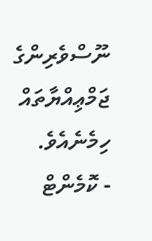ނޫސްވެރިންގެ ޖަމްޢިއްޔާތައް ހިމެނެއެވެ.
- ކޮމެންޓް